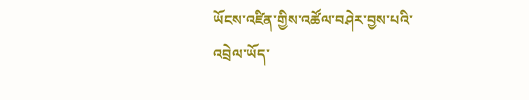ཡོངས་འཛིན་གྱིས་འཚོལ་བཤེར་བྱས་པའི་འབྲེལ་ཡོད་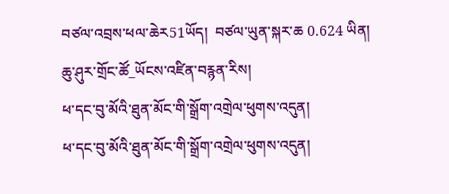བཙལ་འབྲས་ཕལ་ཆེར51ཡོད།  བཙལ་ཡུན་སྐར་ཆ 0.624 ཡིན།
ཆུ་ཤུར་གྲོང་ཚོ_ཡོངས་འཛིན་བརྙན་རིས།
ཕ་དང་བུ་མོའི་ཐུན་མོང་གི་སྒྲོག་འགྲེལ་ཕུགས་འདུན།
ཕ་དང་བུ་མོའི་ཐུན་མོང་གི་སྒྲོག་འགྲེལ་ཕུགས་འདུན།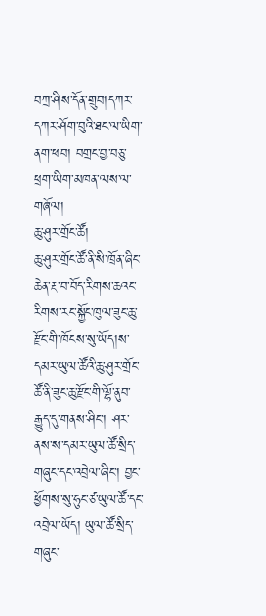བཀྲ་ཤིས་དོན་གྲུབ།དཀར་དཀར་ཤོག་བུའི་ཐང་ལ་ཡིག་ནག་ཕབ། བགྲང་བྱ་བཅུ་ཕྲག་ཡིག་མཁན་ལས་ལ་གཞོལ།
ཆུ་ཤུར་གྲོང་ཚོ།
ཆུ་ཤུར་གྲོང་ཚོ་ནི་སི་ཁྲོན་ཞིང་ཆེན་རྔ་བ་བོད་རིགས་ཆའང་རིགས་རང་སྐྱོང་ཁུལ་ཟུང་ཆུ་རྫོང་གི་ཁོངས་སུ་ཡོད།ས་དམར་ཡུལ་ཚོའི་ཆུ་ཤུར་གྲོང་ཚོ་ནི་ཟུང་ཆུ་རྫོང་གི་ལྷོ་ནུབ་རྒྱུད་དུ་གནས་ཤིང་། ཤར་ནས་ས་དམར་ཡུལ་ཚོ་སྲིད་གཞུང་དང་འབྲེལ་ཞིང་། བྱང་ཕྱོགས་སུ་ཧུང་ཙ་ཡུལ་ཚོ་དང་འབྲེལ་ཡོད། ཡུལ་ཚོ་སྲིད་གཞུང་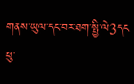གནས་ཡུལ་དང་བར་ཐག་སྤྱི་ལེ3དང
ཕུ་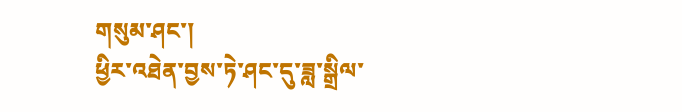གསུམ་ཤང་།
ཕྱིར་འཐེན་བྱས་ཏེ་ཤང་དུ་ཟླ་སྒྲིལ་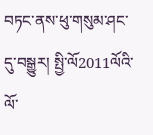བཏང་ནས་ཕུ་གསུམ་ཤང་དུ་བསྒྱུར། སྤྱི་ལོ2011ལོའི་ལོ་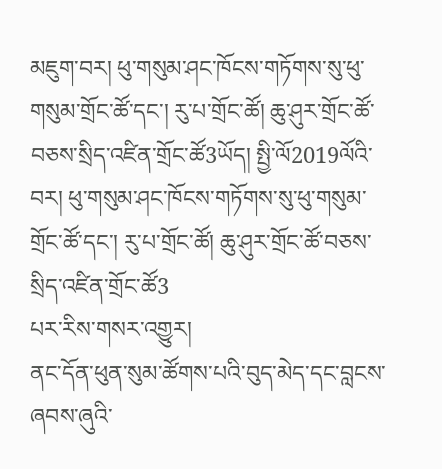མཇུག་བར། ཕུ་གསུམ་ཤང་ཁོངས་གཏོགས་སུ་ཕུ་གསུམ་གྲོང་ཚོ་དང་། རུ་པ་གྲོང་ཚོ། ཆུ་ཤུར་གྲོང་ཚོ་བཅས་སྲིད་འཛིན་གྲོང་ཚོ3ཡོད། སྤྱི་ལོ2019ལོའི་བར། ཕུ་གསུམ་ཤང་ཁོངས་གཏོགས་སུ་ཕུ་གསུམ་གྲོང་ཚོ་དང་། རུ་པ་གྲོང་ཚོ། ཆུ་ཤུར་གྲོང་ཚོ་བཅས་སྲིད་འཛིན་གྲོང་ཚོ3
པར་རིས་གསར་འགྱུར།
ནང་དོན་ཕུན་སུམ་ཚོགས་པའི་བུད་མེད་དང་བླངས་ཞབས་ཞུའི་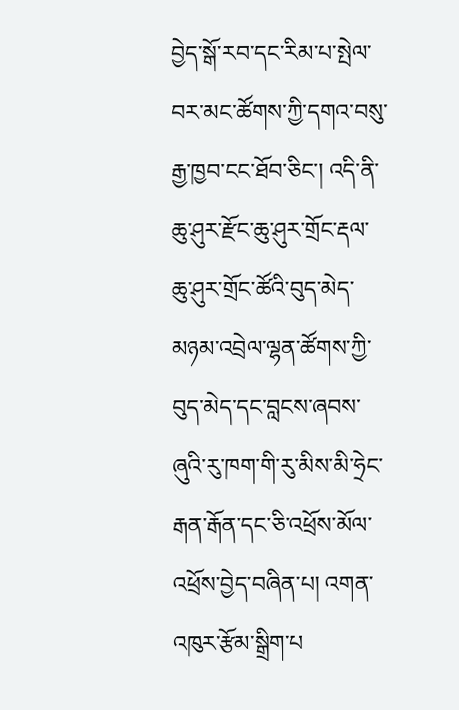བྱེད་སྒོ་རབ་དང་རིམ་པ་སྤེལ་བར་མང་ཚོགས་ཀྱི་དགའ་བསུ་རྒྱ་ཁྱབ་ངང་ཐོབ་ཅིང་། འདི་ནི་ཆུ་ཤུར་རྫོང་ཆུ་ཤུར་གྲོང་རྡལ་ཆུ་ཤུར་གྲོང་ཚོའི་བུད་མེད་མཉམ་འབྲེལ་ལྷན་ཚོགས་ཀྱི་བུད་མེད་དང་བླངས་ཞབས་ཞུའི་རུ་ཁག་གི་རུ་མིས་མི་ཧྲེང་རྒན་རྒོན་དང་ཅི་འཕྲོས་མོལ་འཕྲོས་བྱེད་བཞིན་པ། འགན་འཁུར་རྩོམ་སྒྲིག་པ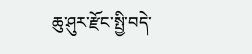ཆུ་ཤུར་རྫོང་སྤྱི་བདེ་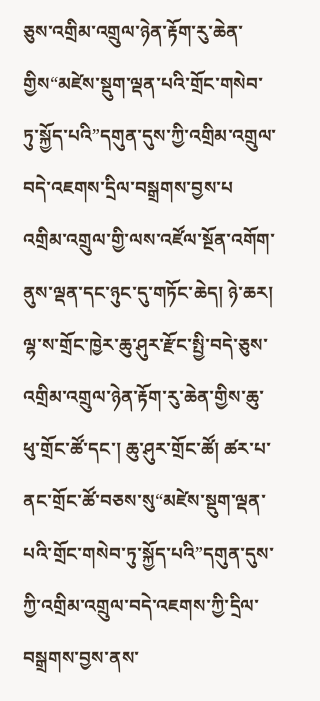ཅུས་འགྲིམ་འགྲུལ་ཉེན་རྟོག་རུ་ཆེན་གྱིས“མཛེས་སྡུག་ལྡན་པའི་གྲོང་གསེབ་ཏུ་སྐྱོད་པའི”དགུན་དུས་ཀྱི་འགྲིམ་འགྲུལ་བདེ་འཇགས་དྲིལ་བསྒྲགས་བྱས་པ
འགྲིམ་འགྲུལ་གྱི་ལས་འཛོལ་སྔོན་འགོག་ནུས་ལྡན་དང་ཉུང་དུ་གཏོང་ཆེད། ཉེ་ཆར། ལྷ་ས་གྲོང་ཁྱེར་ཆུ་ཤུར་རྫོང་སྤྱི་བདེ་ཅུས་འགྲིམ་འགྲུལ་ཉེན་རྟོག་རུ་ཆེན་གྱིས་ཆུ་ཕུ་གྲོང་ཚོ་དང་། ཆུ་ཤུར་གྲོང་ཚོ། ཚར་པ་ནང་གྲོང་ཚོ་བཅས་སུ“མཛེས་སྡུག་ལྡན་པའི་གྲོང་གསེབ་ཏུ་སྐྱོད་པའི”དགུན་དུས་ཀྱི་འགྲིམ་འགྲུལ་བདེ་འཇགས་ཀྱི་དྲིལ་བསྒྲགས་བྱས་ནས་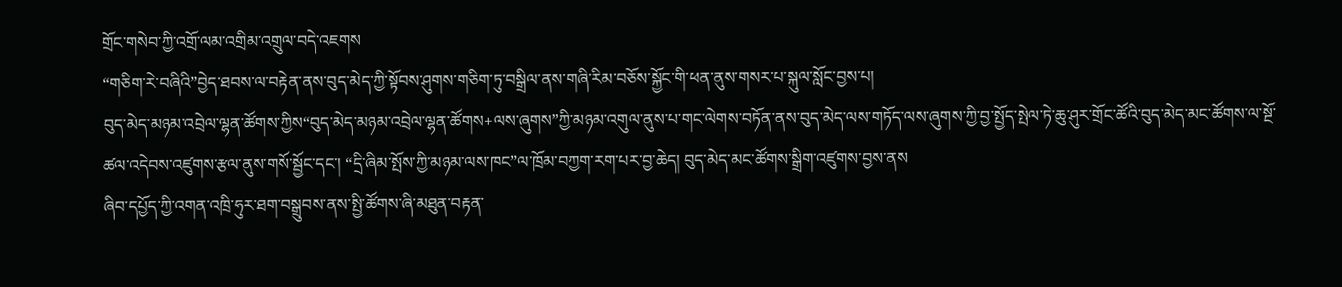གྲོང་གསེབ་ཀྱི་འགྲོ་ལམ་འགྲིམ་འགྲུལ་བདེ་འཇགས
“གཅིག་རེ་བཞིའི”བྱེད་ཐབས་ལ་བརྟེན་ནས་བུད་མེད་ཀྱི་སྟོབས་ཤུགས་གཅིག་ཏུ་བསྒྲིལ་ནས་གཞི་རིམ་བཅོས་སྐྱོང་གི་ཕན་ནུས་གསར་པ་སྐུལ་སློང་བྱས་པ།
བུད་མེད་མཉམ་འབྲེལ་ལྷན་ཚོགས་ཀྱིས“བུད་མེད་མཉམ་འབྲེལ་ལྷན་ཚོགས+ལས་ཞུགས”ཀྱི་མཉམ་འགུལ་ནུས་པ་གང་ལེགས་བཏོན་ནས་བུད་མེད་ལས་གཏོད་ལས་ཞུགས་ཀྱི་བྱ་སྤྱོད་སྤེལ་ཏེ་ཆུ་ཤུར་གྲོང་ཚོའི་བུད་མེད་མང་ཚོགས་ལ་སྔོ་ཚལ་འདེབས་འཛུགས་རྩལ་ནུས་གསོ་སྦྱོང་དང་། “དྲི་ཞིམ་སྤོས་ཀྱི་མཉམ་ལས་ཁང”ལ་ཁྲོམ་བཀྱག་རག་པར་བྱ་ཆེད། བུད་མེད་མང་ཚོགས་སྒྲིག་འཛུགས་བྱས་ནས
ཞིབ་དཔྱོད་ཀྱི་འགན་འཁྲི་ཧུར་ཐག་བསྒྲུབས་ནས་སྤྱི་ཚོགས་ཞི་མཐུན་བརྟན་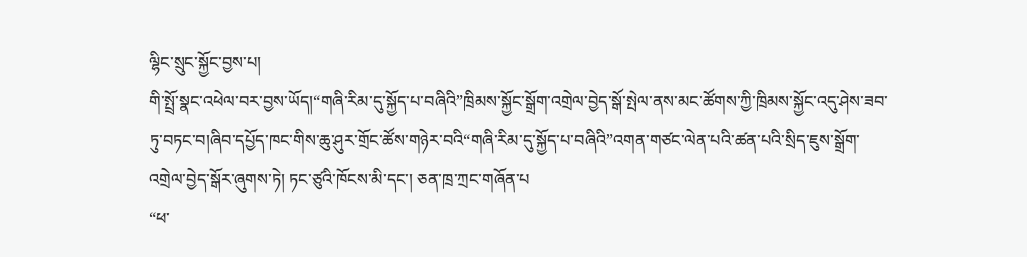ལྷིང་སྲུང་སྐྱོང་བྱས་པ།
གི་སྤྲོ་སྣང་འཕེལ་བར་བྱས་ཡོད།“གཞི་རིམ་དུ་སྐྱོད་པ་བཞིའི”ཁྲིམས་སྐྱོང་སྒྲོག་འགྲེལ་བྱེད་སྒོ་སྤེལ་ནས་མང་ཚོགས་ཀྱི་ཁྲིམས་སྐྱོང་འདུ་ཤེས་ཟབ་ཏུ་བཏང་བ།ཞིབ་དཔྱོད་ཁང་གིས་ཆུ་ཤུར་གྲོང་ཚོས་གཉེར་བའི“གཞི་རིམ་དུ་སྐྱོད་པ་བཞིའི”འགན་གཙང་ལེན་པའི་ཚན་པའི་སྲིད་ཇུས་སྒྲོག་འགྲེལ་བྱེད་སྒོར་ཞུགས་ཏེ། ཏང་ཙུའི་ཁོངས་མི་དང་། ཅན་ཁྲ་ཀྲང་གཞོན་པ
“ཕ་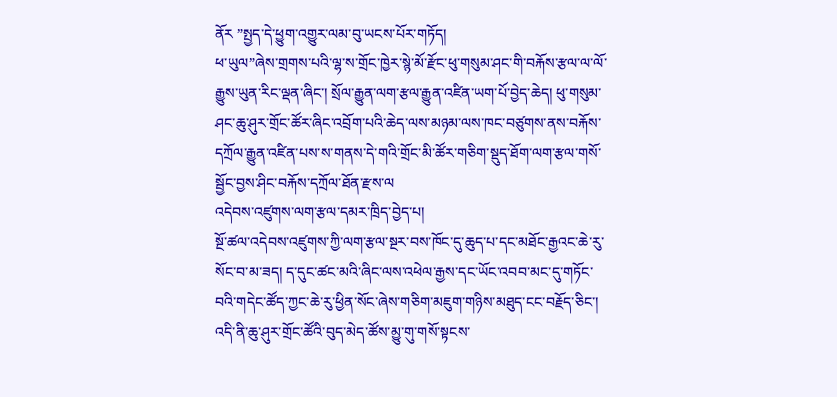ནོར ”སྤྱད་དེ་ཕྱུག་འགྱུར་ལམ་བུ་ཡངས་པོར་གཏོད།
ཕ་ཡུལ”ཞེས་གྲགས་པའི་ལྷ་ས་གྲོང་ཁྱེར་སྙེ་མོ་རྫོང་ཕུ་གསུམ་ཤང་གི་བརྐོས་རྩལ་ལ་ལོ་རྒྱུས་ཡུན་རིང་ལྡན་ཞིང་། སྲོལ་རྒྱུན་ལག་རྩལ་རྒྱུན་འཛིན་ཡག་པོ་བྱེད་ཆེད། ཕུ་གསུམ་ཤང་ཆུ་ཤུར་གྲོང་ཚོར་ཞིང་འབྲོག་པའི་ཆེད་ལས་མཉམ་ལས་ཁང་བཙུགས་ནས་བརྐོས་དཀྲོལ་རྒྱུན་འཛིན་པས་ས་གནས་དེ་གའི་གྲོང་མི་ཚོར་གཅིག་སྡུད་ཐོག་ལག་རྩལ་གསོ་སྦྱོང་བྱས་ཤིང་བརྐོས་དཀྲོལ་ཐོན་རྫས་ལ
འདེབས་འཛུགས་ལག་རྩལ་དམར་ཁྲིད་བྱེད་པ།
སྔོ་ཚལ་འདེབས་འཛུགས་ཀྱི་ལག་རྩལ་སྔར་བས་ཁོང་དུ་ཆུད་པ་དང་མཐོང་རྒྱའང་ཆེ་རུ་སོང་བ་མ་ཟད། ད་དུང་ཚང་མའི་ཞིང་ལས་འཕེལ་རྒྱས་དང་ཡོང་འབབ་མང་དུ་གཏོང་བའི་གདེང་ཚོད་ཀྱང་ཆེ་རུ་ཕྱིན་སོང་ཞེས་གཅིག་མཇུག་གཉིས་མཐུད་ངང་བརྗོད་ཅིང་། འདི་ནི་ཆུ་ཤུར་གྲོང་ཚོའི་བུད་མེད་ཚོས་མྱུ་གུ་གསོ་སྟངས་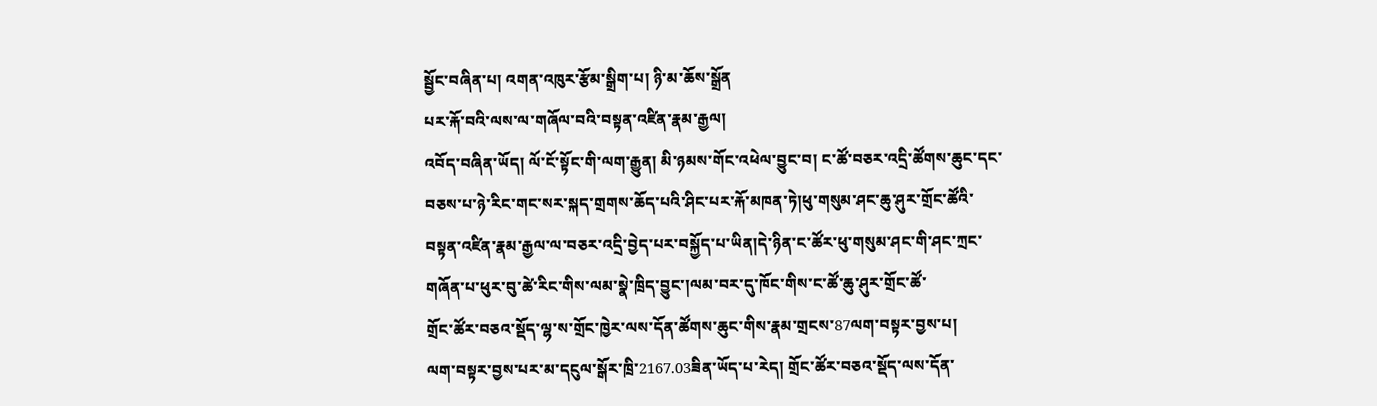སྦྱོང་བཞིན་པ། འགན་འཁུར་རྩོམ་སྒྲིག་པ། ཉི་མ་ཆོས་སྒྲོན
པར་རྐོ་བའི་ལས་ལ་གཞོལ་བའི་བསྟན་འཛིན་རྣམ་རྒྱལ།
འབོད་བཞིན་ཡོད། ལོ་ངོ་སྟོང་གི་ལག་རྒྱུན། མི་ཉམས་གོང་འཕེལ་བྱུང་བ། ང་ཚོ་བཅར་འདྲི་ཚོགས་ཆུང་དང་བཅས་པ་ཉེ་རིང་གང་སར་སྐད་གྲགས་ཆོད་པའི་ཤིང་པར་རྐོ་མཁན་ཏེ།ཕུ་གསུམ་ཤང་ཆུ་ཤུར་གྲོང་ཚོའི་བསྟན་འཛིན་རྣམ་རྒྱལ་ལ་བཅར་འདྲི་བྱེད་པར་བསྐྱོད་པ་ཡིན།དེ་ཉིན་ང་ཚོར་ཕུ་གསུམ་ཤང་གི་ཤང་ཀྲང་གཞོན་པ་ཕུར་བུ་ཚེ་རིང་གིས་ལམ་སྣེ་ཁྲིད་བྱུང་།ལམ་བར་དུ་ཁོང་གིས་ང་ཚོ་ཆུ་ཤུར་གྲོང་ཚོ་
གྲོང་ཚོར་བཅའ་སྡོད་ལྷ་ས་གྲོང་ཁྱེར་ལས་དོན་ཚོགས་ཆུང་གིས་རྣམ་གྲངས་87ལག་བསྟར་བྱས་པ།
ལག་བསྟར་བྱས་པར་མ་དངུལ་སྒོར་ཁྲི་2167.03ཟིན་ཡོད་པ་རེད། གྲོང་ཚོར་བཅའ་སྡོད་ལས་དོན་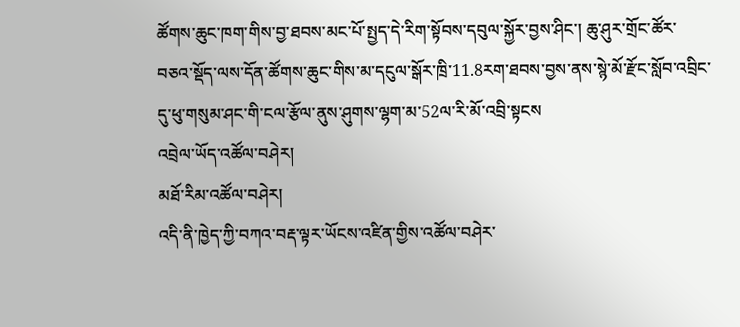ཚོགས་ཆུང་ཁག་གིས་བྱ་ཐབས་མང་པོ་སྤྱད་དེ་རིག་སྟོབས་དབུལ་སྐྱོར་བྱས་ཤིང་། ཆུ་ཤུར་གྲོང་ཚོར་བཅའ་སྡོད་ལས་དོན་ཚོགས་ཆུང་གིས་མ་དངུལ་སྒོར་ཁྲི་11.8རག་ཐབས་བྱས་ནས་སྙེ་མོ་རྫོང་སློབ་འབྲིང་དུ་ཕུ་གསུམ་ཤང་གི་ངལ་རྩོལ་ནུས་ཤུགས་ལྷག་མ་52ལ་རི་མོ་འབྲི་སྟངས
འབྲེལ་ཡོད་འཚོལ་བཤེར།
མཐོ་རིམ་འཚོལ་བཤེར།
འདི་ནི་ཁྱེད་ཀྱི་བཀའ་བརྡ་ལྟར་ཡོངས་འཛིན་གྱིས་འཚོལ་བཤེར་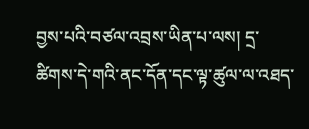བྱས་པའི་བཙལ་འབྲས་ཡིན་པ་ལས། དྲ་ཚིགས་དེ་གའི་ནང་དོན་དང་ལྟ་ཚུལ་ལ་འཐད་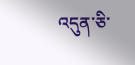འདུན་ཅི་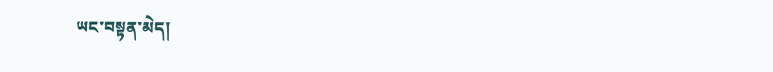ཡང་བསྟན་མེད།